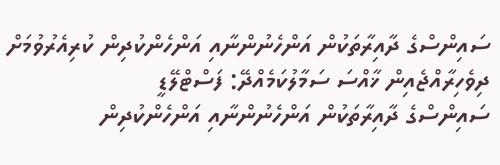ސައިންސްގެ ދާއިރާތަކުން އަންހެނުންނާއި އަންހެންކުދިން ކުރިއެރުވުމަށް ދިވެހިރާއްޖެއިން ޚާއްސަ ސަމާލުކަމެއްދޭ: ފަސްޓްލޭޑީ
ސައިންސްގެ ދާއިރާތަކުން އަންހެނުންނާއި އަންހެންކުދިން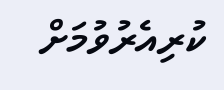ކުރިއެރުވުމަށް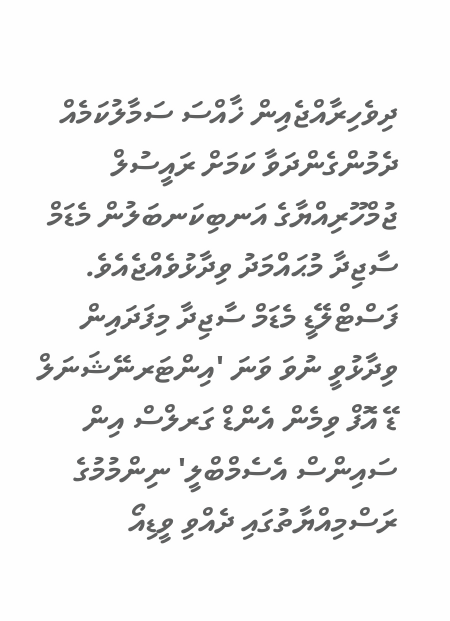ދިވެހިރާއްޖެއިން ޚާއްސަ ސަމާލުކަމެއް ދެމުންގެންދަވާ ކަމަށް ރައީސުލް ޖުމްހޫރިއްޔާގެ އަނބިކަނބަލުން މެޑަމް ސާޖިދާ މުޙައްމަދު ވިދާޅުވެއްޖެއެވެ.
ފަސްޓްލޭޑީ މެޑަމް ސާޖިދާ މިފަދައިން ވިދާޅުވީ ނުވަ ވަނަ 'އިންޓަރނޭޝަނަލް ޑޭ އޮފް ވިމެން އެންޑް ގަރލްސް އިން ސައިންސް އެސެމްބްލީ' ނިންމުމުގެ ރަސްމިއްޔާތުގައި ދެއްވި ވީޑިއޯ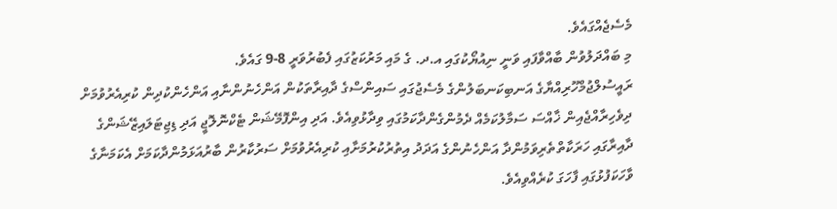މެސެޖެއްގައެވެ.
މި ބައްދަލުވުން ބާއްވާފައި ވަނީ ނިއުޔޯކުގައި އ.ދ. ގެ މައި މަރުކަޒުގައި ފެބުރުވަރީ 8-9 ގައެވެ.
ރައީސުލްޖުމްހޫރިއްޔާގެ އަނބިކަނބަލުންގެ މެސެޖުގައި ސައިންސްގެ ދާއިރާތަކުން އަންހެނުންނާއި އަންހެންކުދިން ކުރިއެރުވުމަށް ދިވެހިރާއްޖެއިން ޚާއްސަ ސަމާލުކަމެއް ދެމުންގެންދާކަމުގައި ވިދާޅުވިއެވެ. އަދި އިންފޮމޭޝަން ޓެކްނޮލޮޖީ އަދި ޑިޖިޓަލައިޒޭޝަންގެ ދާއިރާގައި ހަރަކާތްތެރިވަމުންދާ އަންހެނުންގެ އަދަދު އިތުރުކުރުމަށާއި ކުރިއެރުވުމަށް ސަރުކާރުން ބާރުއަޅަމުންދާކަމަށް އެކަމަނާގެ ވާހަކަފުޅުގައި ފާހަގަ ކުރެއްވިއެވެ.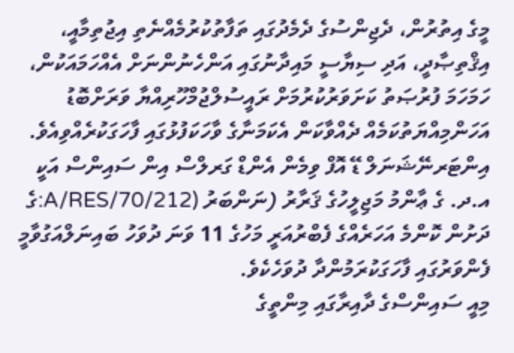މީގެ އިތުރުން، ދެޖިންސުގެ ދެމެދުގައި ތަފާތުކުރުމެއްނެތި އިޖުތިމާއީ، އިޤްތިޞާދީ، އަދި ސިޔާސީ މައިދާނުގައި އަންހެނުންނަށް އެއްހަމައަކުން، ހަމަހަމަ ފުރުޞަތު ކަށަވަރުކުރުމަށް ރައީސުލްޖުމްހޫރިއްޔާ ވަރަށްބޮޑު އަހަންމިއްޔަތުކަމެއް ދެއްވާކަން އެކަމަނާގެ ވާހަކަފުޅުގައި ފާހަގަކުރެއްވިއެވެ.
އިންޓަރނޭޝަނަލް ޑޭ އޮފް ވިމެން އެންޑް ގަރލްސް އިން ސައިންސް އަކީ އ.ދ. ގެ ޢާންމު މަޖިލީހުގެ ޤަރާރު (ނަންބަރު (A/RES/70/212:ގެ ދަށުން ކޮންމެ އަހަރެއްގެ ފެބްރުއަރީ މަހުގެ 11 ވަނަ ދުވަހު ބައިނަލްއަގުވާމީ ފެންވަރުގައި ފާހަގަކުރަމުންދާ ދުވަހެކެވެ.
މިއީ ސައިންސްގެ ދާއިރާގައި މިންތީގެ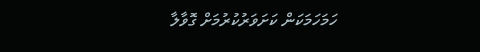ހަމަހަމަކަން ކަށަވަރުކުރުމަށް ގޮވާލާ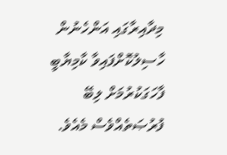މިދާއިރާގައި އަންހެނުން ހާސިލުކޮށްފައިވާ ކާމިޔާބީ ފާހަގަކުރުމަށް ލިބޭ ފުރުޞަތެއްވެސް މެއެވެ.